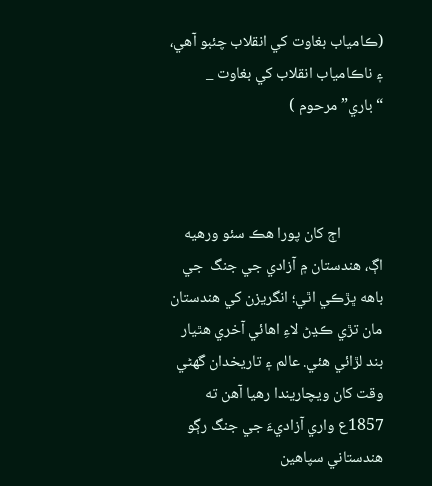(ڪامياب بغاوت کي انقلاب چئبو آهي، ۽ ناڪامياب انقلاب کي بغاوت _ “باري” مرحوم )



            اڄ کان پورا هڪ سئو ورهيه اڳ، هندستان ۾ آزادي جي جنگ  جي باهه ڀڙڪي اٿي؛ انگريزن کي هندستان مان تڙي ڪڍڻ لاءِ اهائي آخري هٿيار بند لڙائي هئي. عالم ۽ تاريخدان گهڻي وقت کان ويچاريندا رهيا آهن ته 1857ع واري آزاديءَ جي جنگ رڳو هندستاني سپاهين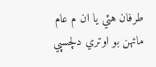طرفان هئي يا ان م عام ماڻهن بو اوتري دلچسپي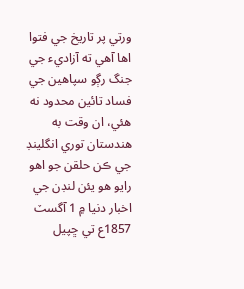ورتي پر تاريخ جي فتوا اها آهي ته آزاديء جي جنگ رڳو سپاهين جي فساد تائين محدود نه هئي، ان وقت به هندستان توري انگلينڊ جي ڪن حلقن جو اهو رايو هو يئن لنڊن جي اخبار دنيا ۾ 1 آگسٽ 1857ع تي ڇپيل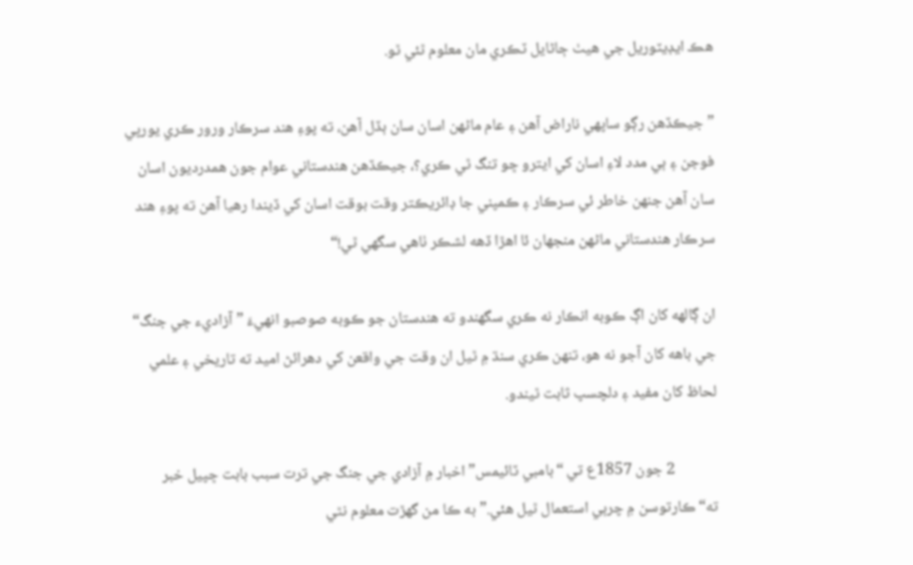هڪ ايڊيٽوريل جي هيٺ ڄاڻايل ٽڪري مان معلوم ٿئي ٿو.

” جيڪڏهن رڳو ساپهي ناراض آهن ۽ عام ماڻهن اسان سان ٻڏل آهن، ته پوءِ هند سرڪار ورور ڪري يورپي فوجن ۽ ٻي مدد لاءِ اسان کي ايترو ڇو تنگ ٿي ڪري؟، جيڪڏهن هندستاني عوام جون همدرديون اسان سان آهن جنهن خاطر ئي سرڪار ۽ ڪمپني جا ڊائريڪتر وقت بوقت اسان کي ڏيندا رهيا آهن ته پوءِ هند سرڪار هندستاني ماڻهن منجهان ئا اهڙا ڏهه لشڪر ٺاهي سگهي ٿي!“

ان ڳالهه کان اڳ ڪوبه انڪار نه ڪري سگهندو ته هندستان جو ڪوبه صوصبو انهيءَ ”آزاديء جي جنگ“  جي باهه کان آجو نه هو، تنهن ڪري سنڌ ۾ ٿيل ان وقت جي واقعن کي دهرائڻ اميد ته تاريخي ۽ علمي لحاظ کان مفيد ۽ دلچسپ ثابت ٿيندو.

            2 جون 1857ع تي “بامبي ٽائيمس” اخبار ۾ آزادي جي جنگ جي ترت سبب بابت ڇپيل خبر ته“ڪارتوسن ۾ چرٻي استعمال ٿيل هئي.” به ڪا من گهڙت معلوم نٿي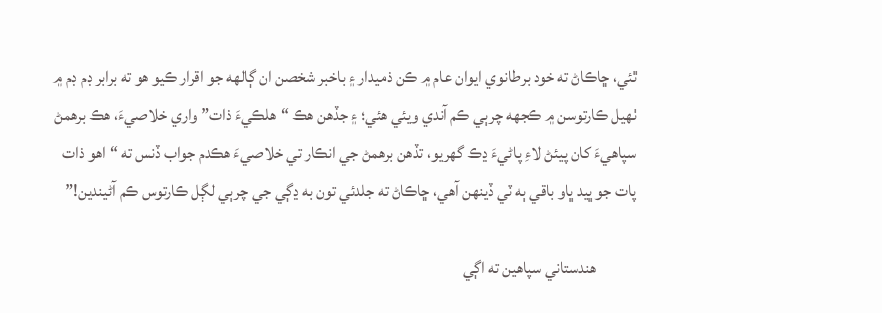ٿئي، ڇاڪاڻ ته خود برطانوي ايوان عام ۾ ڪن ذميدار ۽ باخبر شخصن ان ڳالهه جو اقرار ڪيو هو ته برابر ڊم ڊم ۾ ٺهيل ڪارتوسن ۾ ڪجهه چرٻي ڪم آندي ويئي هئي؛ ۽ جڏهن هڪ “هلڪيءَ ذات” واري خلاصيءَ، هڪ برهمڻ سپاهيءَ کان پيئڻ لاءِ پاڻيءَ ڍڪ گهريو، تڏهن برهمڻ جي انڪار تي خلاصيءَ هڪدم جواب ڏنس ته “اهو ذات پات جو ڀيد ڀاو باقي ٻه ٽي ڏينهن آهي، ڇاڪاڻ ته جلدئي تون به ڍڳي جي چرٻي لڳل ڪارتوس ڪم آڻيندين!”

            هندستاني سپاهين ته اڳي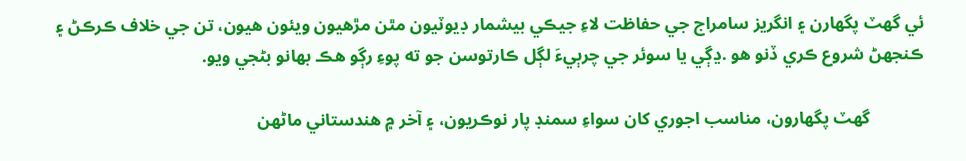ئي گهٽ پگهارن ۽ انگريز سامراج جي حفاظت لاءِ جيڪي بيشمار ڊيوٽيون مٿن مڙهيون ويئون هيون، تن جي خلاف ڪرڪڻ ۽ ڪنجهڻ شروع ڪري ڏنو هو .ڍڳي يا سوئر جي چرٻيءَ لڳل ڪارتوسن جو ته پوءِ رڳو هڪ بهانو بڻجي ويو.

            گهٽ پگهارون، مناسب اجوري کان سواءِ سمنڊ پار نوڪريون، ۽ آخر ۾ هندستاني ماڻهن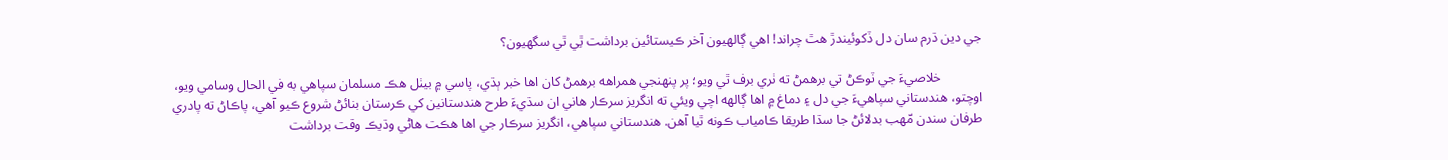جي دين ڌرم سان دل ڏکوئيندڙ هٿ چراند! اهي ڳالهيون آخر ڪيستائين برداشت ٿِي ٿي سگهيون؟

            خلاصيءَ جي ٽوڪڻ تي برهمڻ ته ٺري برف ٿي ويو؛ پر پنهنجي همراهه برهمڻ کان اها خبر ٻڌي، پاسي ۾ بيٺل هڪ مسلمان سپاهي به في الحال وسامي ويو، اوچتو، هندستاني سپاهيءَ جي دل ۽ دماغ ۾ اها ڳالهه اچي ويئي ته انگريز سرڪار هاني ان سڌيءَ طرح هندستانين کي ڪرستان بنائڻ شروع ڪيو آهي، پاڪاڻ ته پادري طرفان سندن مّهب بدلائڻ جا سڌا طريقا ڪامياب ڪونه ٿيا آهن. هندستاني سپاهي، انگريز سرڪار جي اها هڪت هاڻي وڌيڪ وقت برداشت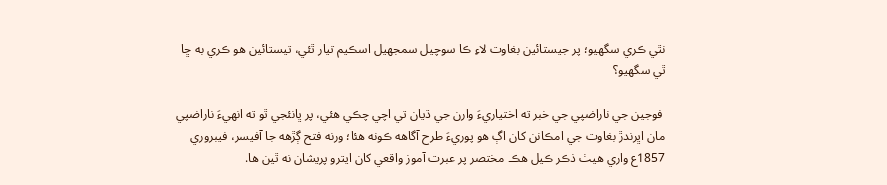نٿي ڪري سگهيو؛ پر جيستائين بغاوت لاءِ ڪا سوچيل سمجهيل اسڪيم تيار ٿئي، تيستائين هو ڪري به ڇا ٿي سگهيو؟

 فوجين جي ناراضپي جي خبر ته اختياريءَ وارن جي ڌيان تي اچي چڪي هئي، پر ڀانئجي ٿو ته انهيءَ ناراضپي مان اڀرندڙ بغاوت جي امڪانن کان اڳ هو پوريءَ طرح آگاهه ڪونه هئا؛ ورنه فتح ڳڙهه جا آفيسر، فيبروري 1857ع واري هيٺ ذڪر ڪيل هڪ مختصر پر عبرت آموز واقعي کان ايترو پريشان نه ٿين ها.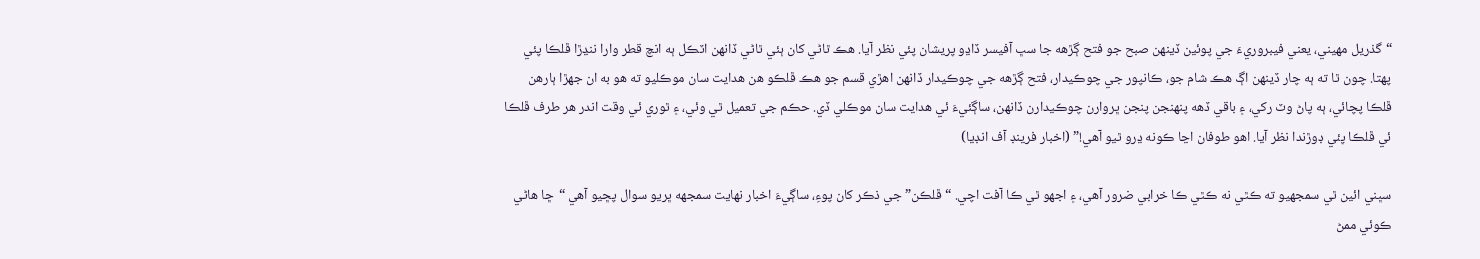“گذريل مهيني، يعني فيبروريءَ جي پوئين ڏينهن صبح جو فتح ڳڙهه جا سڀ آفيسر ڏاڍو پريشان پئي نظر آيا. هڪ ٿاڻي کان ٻئي ٿاڻي ڏانهن اٽڪل ٻه انچ قطر وارا ننڍڙا ڦلڪا پئي پهتا. چون ٿا ته ٻه چار ڏينهن اڳ هڪ شام جو، ڪانپور جي چوڪيدار، فتح ڳڙهه جي چوڪيدار ڏانهن اهڙي قسم جو هڪ ڦلڪو هن هدايت سان موڪليو ته هو به ان جهڙا ٻارهن ڦلڪا پچائي، ٻه پاڻ وٽ رکي، ۽ باقي ڏهه پنهنجن پنجن ڀروارن چوڪيدارن ڏانهن، ساڳئيءَ ئي هدايت سان موڪلي ڏي. حڪم جي تعميل ٿي وئي، ۽ ٿوري ئي وقت اندر هر طرف ڦلڪا ئي ڦلڪا پئي ڊوڙندا نظر آيا. اهو طوفان اڃا ڪونه ڍرو ٿيو آهي!” (اخبار فرينڊ آف انڊيا)

سڀني ائين ٿي سمجهيو ته ڪٿي نه ڪٿي ڪا خرابي ضرور آهي، ۽ اجهو ٿي ڪا آفت اچي. “ڦلڪن” جي ذڪر کان پوءِ، ساڳيءَ اخبار نهايت سمجهه ڀريو سوال پڇيو آهي “ڇا هاڻي ڪوئي ممڻ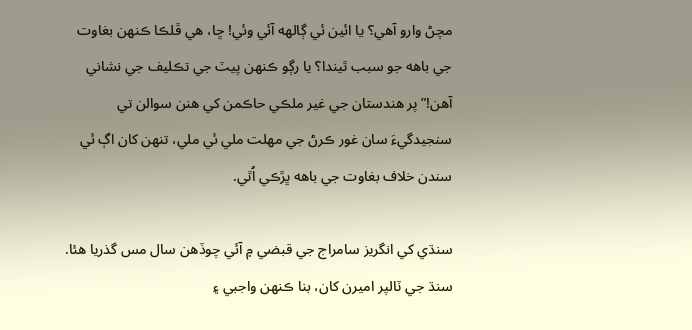مچڻ وارو آهي؟ يا ائين ئي ڳالهه آئي وئي! ڇا، هي ڦلڪا ڪنهن بغاوت جي باهه جو سبب ٿيندا؟ يا رڳو ڪنهن پيٽ جي تڪليف جي نشاني آهن!” پر هندستان جي غير ملڪي حاڪمن کي هنن سوالن تي سنجيدگيءَ سان غور ڪرڻ جي مهلت ملي ئي ملي، تنهن کان اڳ ئي سندن خلاف بغاوت جي باهه ڀڙڪي اُٿي.

سنڌي کي انگريز سامراج جي قبضي ۾ آئي چوڏهن سال مس گذريا هئا. سنڌ جي ٽالپر اميرن کان، بنا ڪنهن واجبي ۽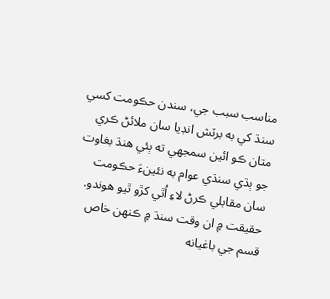مناسب سبب جي، سندن حڪومت کسي سنڌ کي به برٽش انڊيا سان ملائڻ ڪري متان ڪو ائين سمجهي ته ٻئي هنڌ بغاوت جو ٻڌي سنڌي عوام به نئينءَ حڪومت سان مقابلي ڪرڻ لاءِ اُٿي کڙو ٿيو هوندو. حقيقت ۾ ان وقت سنڌ ۾ ڪنهن خاص قسم جي باغيانه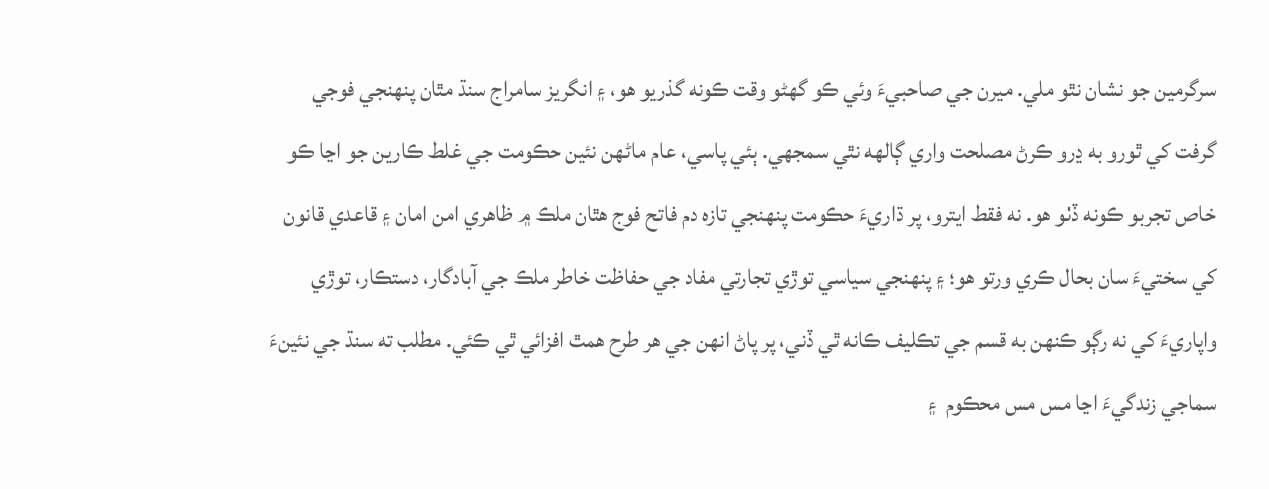سرگرمين جو نشان نٿو ملي. ميرن جي صاحبيءَ وئي ڪو گهڻو وقت ڪونه گذريو هو، ۽ انگريز سامراج سنڌ مٿان پنهنجي فوجي گرفت کي ٿورو به ڍرو ڪرڻ مصلحت واري ڳالهه نٿي سمجهي. ٻئي پاسي، عام ماڻهن نئين حڪومت جي غلط ڪارين جو اڃا ڪو خاص تجربو ڪونه ڏٺو هو. نه فقط ايترو، پر ڌاريءَ حڪومت پنهنجي تازه دم فاتح فوج هٿان ملڪ ۾ ظاهري امن امان ۽ قاعدي قانون کي سختيءَ سان بحال ڪري ورتو هو؛ ۽ پنهنجي سياسي توڙي تجارتي مفاد جي حفاظت خاطر ملڪ جي آبادگار، دستڪار، توڙي واپاريءَ کي نه رڳو ڪنهن به قسم جي تڪليف ڪانه ٿي ڏني، پر پاڻ انهن جي هر طرح همٿ افزائي ٿي ڪئي. مطلب ته سنڌ جي نئينءَ سماجي زندگيءَ اڃا مس مس محڪوم  ۽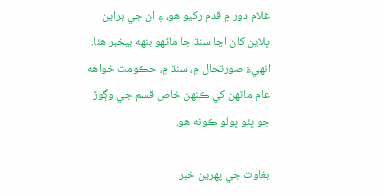غلام دور ۾ قدم رکيو هو، ۽ ان جي براين ڀلاين کان اڃا سنڌ جا ماڻهو بنهه بيخبر هئا. انهيءَ صورتحال ۾، سنڌ ۾، حڪومت خواهه عام ماڻهن کي ڪنهن خاص قسم جي وڳوڙ جو ڀئو ڀولو ڪونه هو.

بغاوت جي پهرين خبر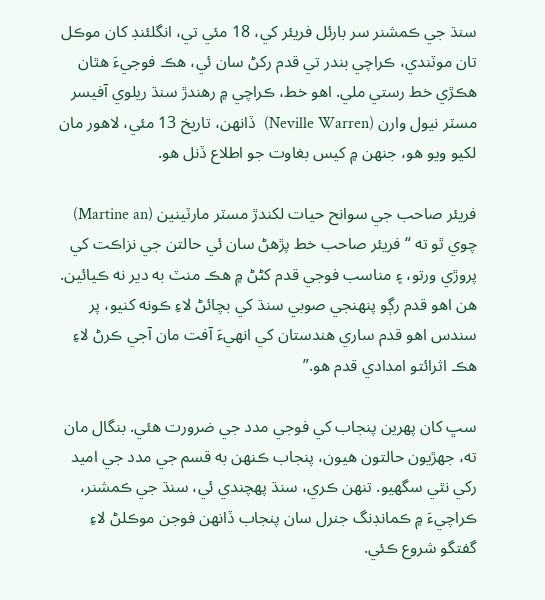سنڌ جي ڪمشنر سر بارئل فريئر کي، 18 مئي تي، انگلئنڊ کان موڪل تان موٽندي، ڪراچي بندر تي قدم رکڻ سان ئي، هڪ فوجيءَ هٿان هڪڙي خط رستي ملي. اهو خط، ڪراچي ۾ رهندڙ سنڌ ريلوي آفيسر مسٽر نيول وارن (Neville Warren)  ڏانهن، تاريخ 13 مئي، لاهور مان لکيو ويو هو، جنهن ۾ کيس بغاوت جو اطلاع ڏنل هو.

فريئر صاحب جي سوانح حيات لکندڙ مسٽر مارٽينين (Martine an) چوي ٿو ته “فريئر صاحب خط پڙهڻ سان ئي حالتن جي نزاڪت کي پروڙي ورتو، ۽ مناسب فوجي قدم کڻڻ ۾ هڪ منٽ به دير نه ڪيائين. هن اهو قدم رڳو پنهنجي صوبي سنڌ کي بچائڻ لاءِ ڪونه کنيو، پر سندس اهو قدم ساري هندستان کي انهيءَ آفت مان آجي ڪرڻ لاءِ هڪ اثرائتو امدادي قدم هو.”

سڀ کان پهرين پنجاب کي فوجي مدد جي ضرورت هئي. بنگال مان ته، جهڙيون حالتون هيون، پنجاب ڪنهن به قسم جي مدد جي اميد رکي نٿي سگهيو. تنهن ڪري، سنڌ پهچندي ئي، سنڌ جي ڪمشنر، ڪراچيءَ ۾ ڪمانڊنگ جنرل سان پنجاب ڏانهن فوجن موڪلڻ لاءِ گفتگو شروع ڪئي.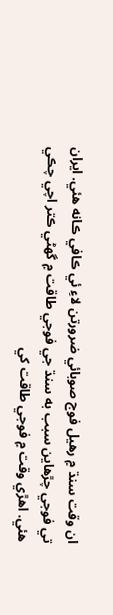ان وقت سنڌ ۾ رهيل فوج صوبائي ضرورتن لاءِ ئي ڪافي ڪانه هئي. ايران تي فوجي چڙهاين سبب به سنڌ جي فوجي طاقت ۾ گهڻي ڪتر اچي چڪي هئي. اهڙي وقت ۾ فوجي طاقت کي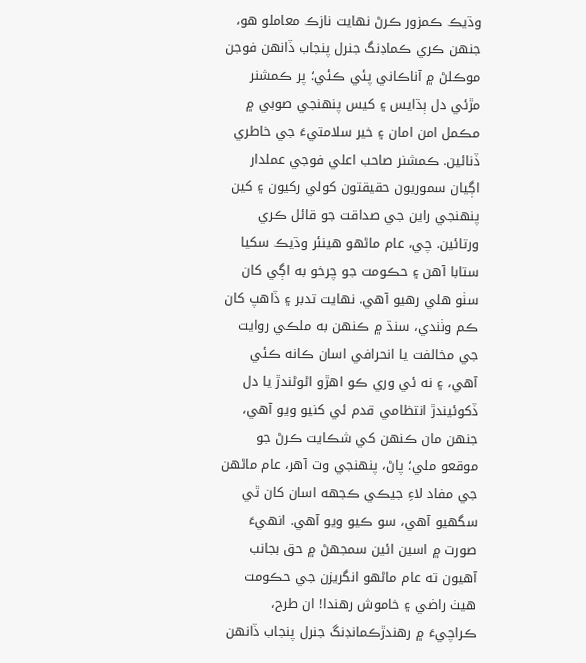وڌيڪ ڪمزور ڪرڻ نهايت نازڪ معاملو هو، جنهن ڪري ڪماڊنگ جنرل پنجاب ڏانهن فوجن موڪلڻ ۾ آناڪاني پئي ڪئي؛ پر ڪمشنر مڙئي دل ٻڌايس ۽ کيس پنهنجي صوبي ۾ مڪمل امن امان ۽ خير سلامتيءَ جي خاطري ڏنائين. ڪمشنر صاحب اعلي فوجي عملدار اڳيان سموريون حقيقتون کولي رکيون ۽ کين پنهنجي راين جي صداقت جو قائل ڪري ورتائين. چي، عام ماڻهو هينئر وڌيڪ سکيا ستابا آهن ۽ حڪومت جو چرخو به اڳي کان سٺو هلي رهيو آهي. نهايت تدبر ۽ ڏاهپ کان ڪم وٺندي، سنڌ ۾ ڪنهن به ملڪي روايت جي مخالفت يا انحرافي اسان ڪانه ڪئي آهي، ۽ نه ئي وري ڪو اهڙو اڻوڻندڙ يا دل ڏکوئيندڙ انتظامي قدم ئي کنيو ويو آهي، جنهن مان ڪنهن کي شڪايت ڪرڻ جو موقعو ملي؛ پاڻ، پنهنجي وت آهر، عام ماڻهن جي مفاد لاءِ جيڪي ڪجهه اسان کان ٿي سگهيو آهي، سو ڪيو ويو آهي. انهيءَ صورت ۾ اسين ائين سمجهڻ ۾ حق بجانب آهيون ته عام ماڻهو انگريزن جي حڪومت هيٺ راضي ۽ خاموش رهندا! ان طرح، ڪراچيءَ ۾ رهندڙڪمانڊنگ جنرل پنجاب ڏانهن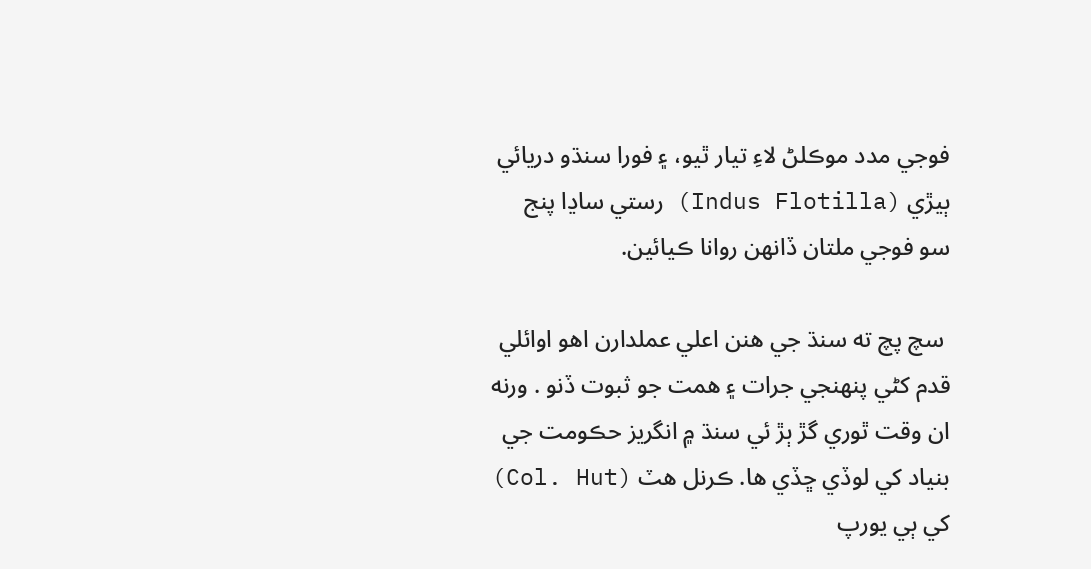فوجي مدد موڪلڻ لاءِ تيار ٿيو، ۽ فورا سنڌو دريائي ٻيڙي (Indus Flotilla) رستي ساڍا پنج سو فوجي ملتان ڏانهن روانا ڪيائين.

 سچ پچ ته سنڌ جي هنن اعلي عملدارن اهو اوائلي قدم کڻي پنهنجي جرات ۽ همت جو ثبوت ڏنو . ورنه ان وقت ٿوري گڙ ٻڙ ئي سنڌ ۾ انگريز حڪومت جي بنياد کي لوڏي ڇڏي ها. ڪرنل هٽ (Col. Hut) کي ٻي يورپ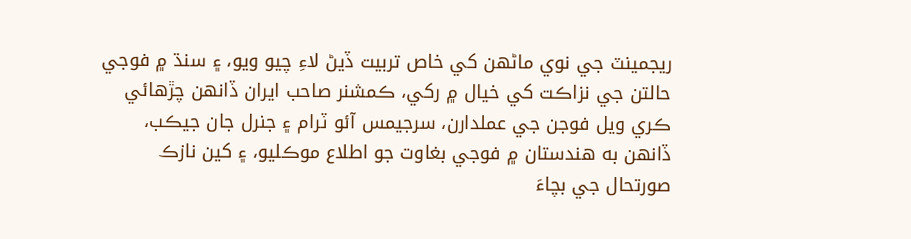ريجمينٽ جي نوي ماڻهن کي خاص تربيت ڏيڻ لاءِ چيو ويو، ۽ سنڌ ۾ فوجي حالتن جي نزاڪت کي خيال ۾ رکي، ڪمشنر صاحب ايران ڏانهن چڙهائي ڪري ويل فوجن جي عملدارن، سرجيمس آئو ٽرام ۽ جنرل جان جيڪب، ڏانهن به هندستان ۾ فوجي بغاوت جو اطلاع موڪليو، ۽ کين نازڪ صورتحال جي بچاءَ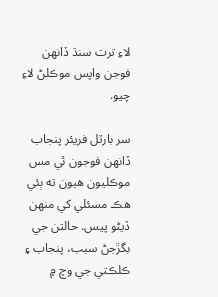لاءِ ترت سنڌ ڏانهن فوجن واپس موڪلڻ لاءِ چيو.

سر بارٽل فريئر پنجاب ڏانهن فوجون ئي مس موڪليون هيون ته ٻئي هڪ مسئلي کي منهن ڏيڻو پيس. حالتن جي بگڙجڻ سبب، پنجاب ۽ ڪلڪتي جي وچ ۾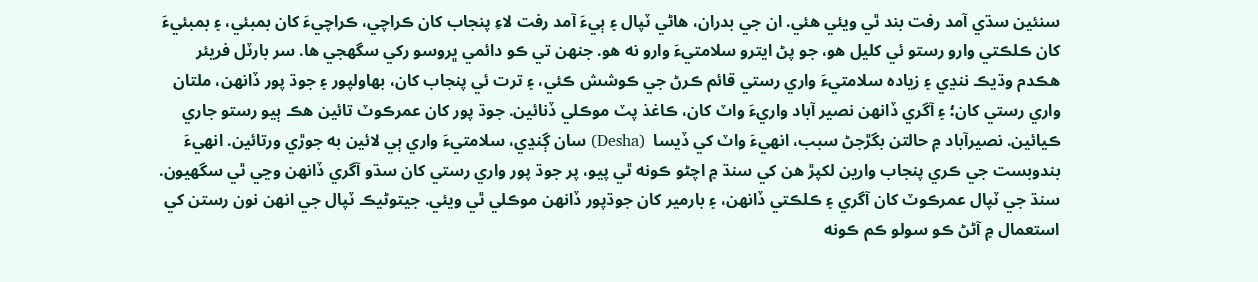سنئين سڌي آمد رفت بند ٿي ويئي هئي. ان جي بدران، هاڻي ٽپال ۽ ٻيءَ آمد رفت لاءِ پنجاب کان ڪراچي، ڪراچيءَ کان بمبئي، ۽ بمبئيءَ کان ڪلڪتي وارو رستو ئي کليل هو، جو پڻ ايترو سلامتيءَ وارو نه هو. جنهن تي ڪو دائمي ڀروسو رکي سگهجي ها. سر بارٽل فريئر هڪدم وڌيڪ ننڍي ۽ زياده سلامتيءَ واري رستي قائم ڪرڻ جي ڪوشش ڪئي، ۽ ترت ئي پنجاب کان، بهاولپور ۽ جوڌ پور ڏانهن، ملتان واري رستي کان؛ ۽ آگري ڏانهن نصير آباد واريءَ واٽ کان، ڪاغذ پٽ موڪلي ڏنائين. جوڌ پور کان عمرڪوٽ تائين هڪ ٻيو رستو جاري ڪيائين. نصيرآباد ۾ حالتن بگڙجڻ سبب، انهيءَ واٽ کي ڏيسا  (Desha) سان ڳنڍي، سلامتيءَ واري ٻي لائين به جوڙي ورتائين. انهيءَ بندوبست جي ڪري پنجاب وارين لکپڙ هن کي سنڌ ۾ اچڻو ڪونه ٿي پيو، پر جوڌ پور واري رستي کان سڌو آگري ڏانهن وڃي ٿي سگهيون. سنڌ جي ٽپال عمرڪوٽ کان آگري ۽ ڪلڪتي ڏانهن، ۽ بارمير کان جوڌپور ڏانهن موڪلي ٿي ويئي. جيتوڻيڪ ٽپال جي انهن نون رستن کي استعمال ۾ آڻڻ ڪو سولو ڪم ڪونه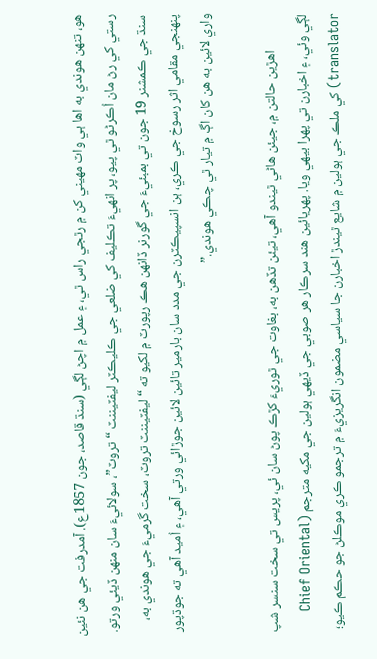هو، تنهن هوندي به اها ٻي واٽ مهيني کن ۾ رٿجي راس ٿي، ۽ عمل ۾ اچڻ لڳي (سنڌ قاصد، جون 1857ع). آمدرفت جي هن نئين رستي کي رڻ مان اُڪرڻو ٿي پيو، پر انهيءَ تڪليف کي ضلعي جي ڪليڪٽر ليفٽيننٽ “تروٽ”، سولائيءَ سان منهن ڏيئي ورتو. سنڌ جي ڪمشنر 19 جون تي بمبئيءَ جي گورنر ڏانهن هڪ رپورٽ ۾ لکيو ته “ليفٽيننٽ تروٽ، سخت گرميءَ جي هوندي به، پنهنجي مقامي اثر رسوخ جي ڪري، ٻن انسپيڪٽرن جي مدد سان بارمير تائين لائين جوڙائي ورتي آهي، ۽ اُميد آهي ته جوڌپور واري لائين به هن کان اڳ ۾ تيار ٿي چڪي هوندي.”

            اهڙين حالتن ۾، جيئن هاڻي ٿيندو آهي، تيئن تڏهن به، بغاوت جي ٿوريءَ کڙڪ پوڻ سان ئي، پريس تي سخت سنسر شپ لڳي وئي، ۽ اخبارن تي پهرا بيهي ويا. پهريائين هند سرڪار هر صوبي جي ڏيهي ٻولين جي مکيه مترجم (Chief Oriental translator) کي ملڪ جي ٻولين ۾ شايع ٿيندڙ اخبارن جا سياسي مضمون انگريزيءَ ۾ ترجمو ڪري موڪلڻ جو حڪم ڪيو؛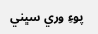پوءِ وري سڀني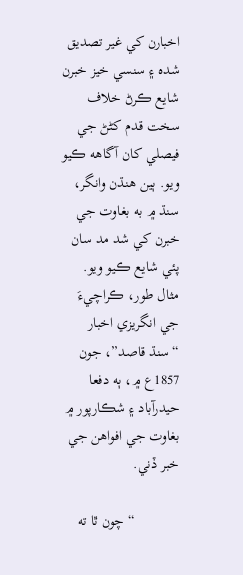اخبارن کي غير تصديق شده ۽ سنسي خيز خبرن شايع ڪرڻ خلاف سخت قدم کڻڻ جي فيصلي کان آگاهه ڪيو ويو. ٻين هنڌن وانگر، سنڌ ۾ به بغاوت جي خبرن کي شد مد سان پئي شايع ڪيو ويو. مثال طور، ڪراچيءَ جي انگريزي اخبار “سنڌ قاصد”، جون 1857ع ۾، ٻه دفعا حيدرآباد ۽ شڪارپور ۾ بغاوت جي افواهن جي خبر ڏني.

            “چون ٿا ته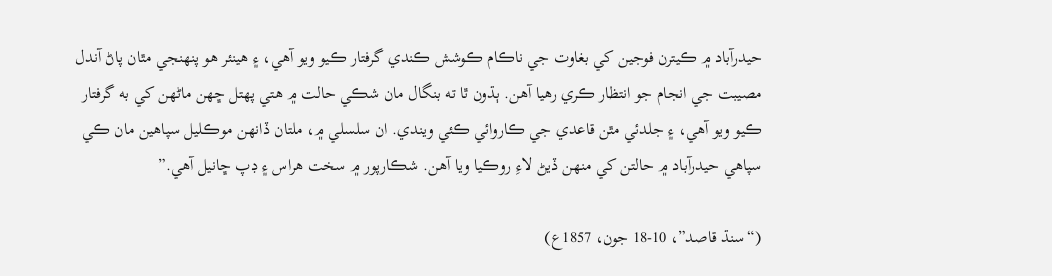حيدرآباد ۾ ڪيترن فوجين کي بغاوت جي ناڪام ڪوشش ڪندي گرفتار ڪيو ويو آهي، ۽ هينئر هو پنهنجي مٿان پاڻ آندل مصيبت جي انجام جو انتظار ڪري رهيا آهن. ٻڌون ٿا ته بنگال مان شڪي حالت ۾ هتي پهتل ڇهن ماڻهن کي به گرفتار ڪيو ويو آهي، ۽ جلدئي مٿن قاعدي جي ڪاروائي ڪئي ويندي. ان سلسلي ۾، ملتان ڏانهن موڪليل سپاهين مان ڪي سپاهي حيدرآباد ۾ حالتن کي منهن ڏيڻ لاءِ روڪيا ويا آهن. شڪارپور ۾ سخت هراس ۽ ڊپ ڇانيل آهي.”

(“سنڌ قاصد”، 10-18 جون، 1857ع)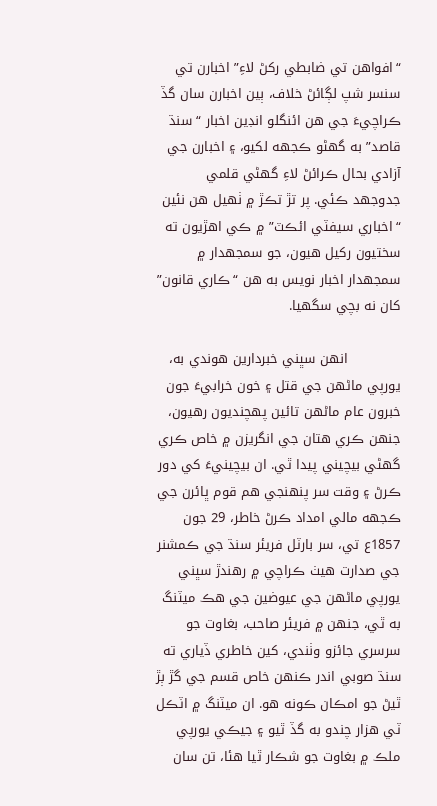“افواهن تي ضابطي رکڻ لاءِ” اخبارن تي سنسر شپ لڳائڻ خلاف، ٻين اخبارن سان گڏ ڪراچيءَ جي هن ائنگلو انڊين اخبار “سنڌ قاصد” به گهڻو ڪجهه لکيو، ۽ اخبارن جي آزادي بحال ڪرائڻ لاءِ گهڻي قلمي جدوجهد ڪئي. پر تڙ تڪڙ ۾ ٺهيل هن نئين “اخباري سيفٽي ائڪٽ” ۾ ڪي اهڙيون ته سختيون رکيل هيون، جو سمجهدار ۾  سمجهدار اخبار نويس به هن “ڪاري قانون” کان نه بچي سگهيا.

            انهن سڀني خبردارين هوندي به، يورپي ماڻهن جي قتل ۽ خون خرابيءَ جون خبرون عام ماڻهن تائين پهچنديون رهيون، جنهن ڪري هتان جي انگريزن ۾ خاص ڪري گهڻي بيچيني پيدا ٿي. ان بيچينيءَ کي دور ڪرڻ ۽ وقت سر پنهنجي هم قوم ڀائرن جي ڪجهه مالي امداد ڪرڻ خاطر، 29 جون 1857ع تي، سر بارٽل فريئر سنڌ جي ڪمشنر جي صدارت هيٺ ڪراچي ۾ رهندڙ سڀني يورپي ماڻهن جي عيوضين جي هڪ ميٽنگ به ٿي، جنهن ۾ فريئر صاحب، بغاوت جو سرسري جائزو وٺندي، کين خاطري ڏياري ته سنڌ صوبي اندر ڪنهن خاص قسم جي گڙ ٻڙ ٿيڻ جو امڪان ڪونه هو. ان ميٽنگ ۾ اٽڪل ٽي هزار چندو به گڏ ٿيو ۽ جيڪي يورپي ملڪ ۾ بغاوت جو شڪار ٿيا هئا، تن سان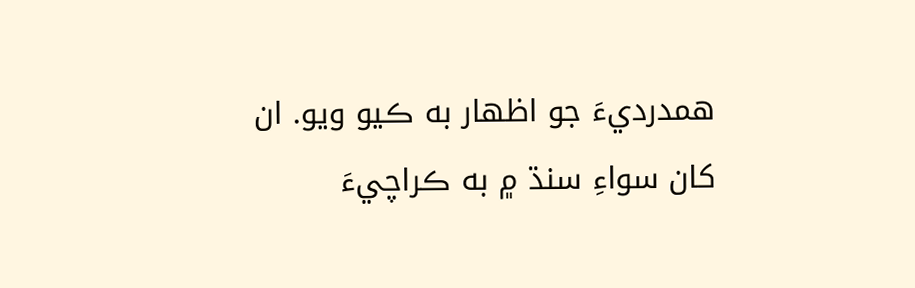همدرديءَ جو اظهار به ڪيو ويو. ان کان سواءِ سنڌ ۾ به ڪراچيءَ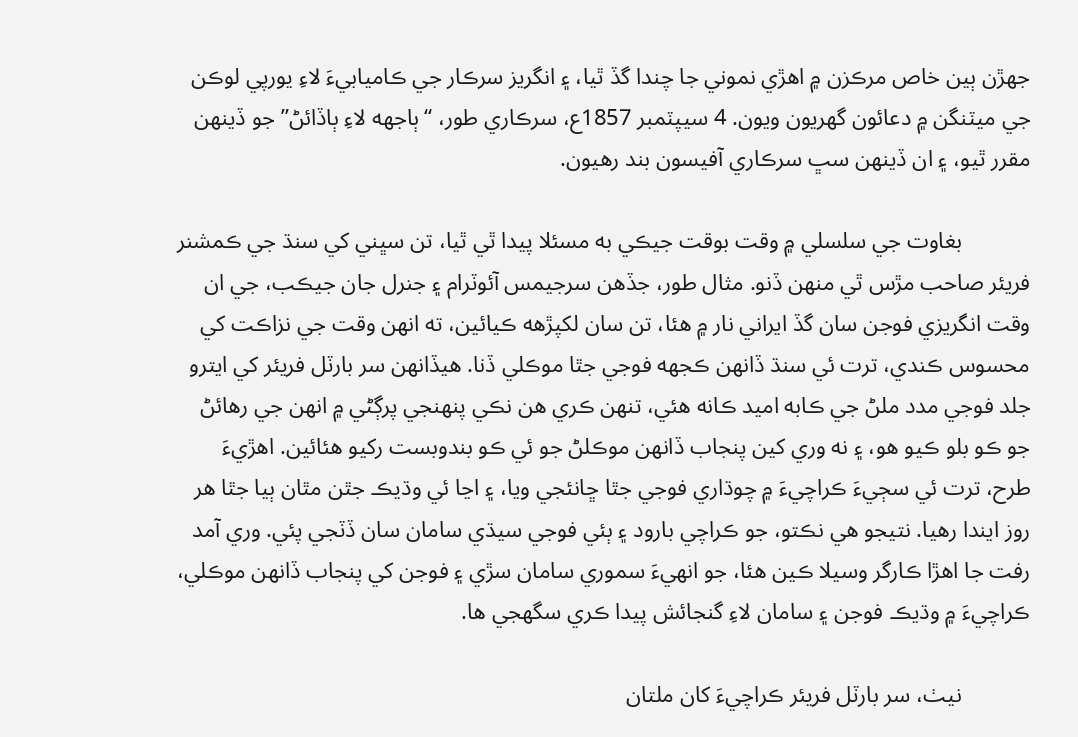جهڙن ٻين خاص مرڪزن ۾ اهڙي نموني جا چندا گڏ ٿيا، ۽ انگريز سرڪار جي ڪاميابيءَ لاءِ يورپي لوڪن جي ميٽنگن ۾ دعائون گهريون ويون. 4 سيپٽمبر 1857ع، سرڪاري طور، “ٻاجهه لاءِ ٻاڏائڻ” جو ڏينهن مقرر ٿيو، ۽ ان ڏينهن سڀ سرڪاري آفيسون بند رهيون.

            بغاوت جي سلسلي ۾ وقت بوقت جيڪي به مسئلا پيدا ٿي ٿيا، تن سڀني کي سنڌ جي ڪمشنر فريئر صاحب مڙس ٿي منهن ڏنو. مثال طور، جڏهن سرجيمس آئوٽرام ۽ جنرل جان جيڪب، جي ان وقت انگريزي فوجن سان گڏ ايراني نار ۾ هئا، تن سان لکپڙهه ڪيائين، ته انهن وقت جي نزاڪت کي محسوس ڪندي، ترت ئي سنڌ ڏانهن ڪجهه فوجي جٿا موڪلي ڏنا. هيڏانهن سر بارٽل فريئر کي ايترو جلد فوجي مدد ملڻ جي ڪابه اميد ڪانه هئي، تنهن ڪري هن نڪي پنهنجي پرڳڻي ۾ انهن جي رهائڻ جو ڪو بلو ڪيو هو، ۽ نه وري کين پنجاب ڏانهن موڪلڻ جو ئي ڪو بندوبست رکيو هئائين. اهڙيءَ طرح، ترت ئي سڄيءَ ڪراچيءَ ۾ چوڌاري فوجي جٿا ڇانئجي ويا، ۽ اڃا ئي وڌيڪ جٿن مٿان ٻيا جٿا هر روز ايندا رهيا. نتيجو هي نڪتو، جو ڪراچي بارود ۽ ٻئي فوجي سيڌي سامان سان ڏٽجي پئي. وري آمد رفت جا اهڙا ڪارگر وسيلا ڪين هئا، جو انهيءَ سموري سامان سڙي ۽ فوجن کي پنجاب ڏانهن موڪلي، ڪراچيءَ ۾ وڌيڪ فوجن ۽ سامان لاءِ گنجائش پيدا ڪري سگهجي ها.

            نيٺ، سر بارٽل فريئر ڪراچيءَ کان ملتان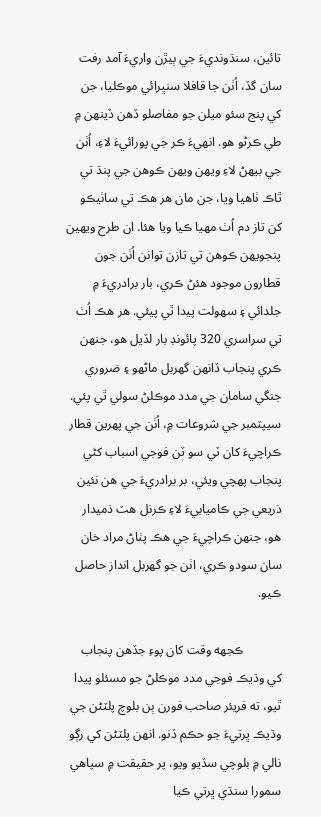تائين، سنڌونديءَ جي ٻيڙن واريءَ آمد رفت سان گڏ، اُٺن جا قافلا سنڀرائي موڪليا، جن کي پنج سئو ميلن جو مفاصلو ڏهن ڏينهن ۾ طي ڪرڻو هو. انهيءَ ڪر جي پورائيءَ لاءِ، اُٺن جي بيهڻ لاءِ ويهن ويهن ڪوهن جي پنڌ تي ٿاڪ ٺاهيا ويا، جن مان هر هڪ تي ساٺيڪو کن تاز دم اُٺ مهيا ڪيا ويا هئا. ان طرح ويهين پنجويهن ڪوهن تي تازن توانن اُٺن جون قطارون موجود هئڻ ڪري، بار برادريءَ ۾ جلدائي ۽ سهولت پيدا ٿي پيئي. هر هڪ اُٺ تي سراسري 320 پائونڊ بار لڏيل هو، جنهن ڪري پنجاب ڏانهن گهربل ماڻهو ۽ ضروري جنگي سامان جي مدد موڪلڻ سولي ٿي پئي. سيپٽمبر جي شروعات ۾، اُٺن جي پهرين قطار ڪراچيءَ کان ٽي سو ٽن فوجي اسباب کڻي پنجاب پهچي ويئي، بر برادريءَ جي هن نئين ذريعي جي ڪاميابيءَ لاءِ ڪرنل هٽ ذميدار هو، جنهن ڪراچيءَ جي هڪ پٺاڻ مراد خان سان سودو ڪري، اٺن جو گهربل انداز حاصل ڪيو.

            ڪجهه وقت کان پوءِ جڏهن پنجاب کي وڌيڪ فوجي مدد موڪلڻ جو مسئلو پيدا ٿيو، ته فريئر صاحب فورن ٻن بلوچ پلٽڻن جي وڌيڪ ڀرتيءَ جو حڪم ڏنو. انهن پلٽڻن کي رڳو نالي ۾ بلوچي سڏيو ويو، پر حقيقت ۾ سپاهي سمورا سنڌي ڀرتي ڪيا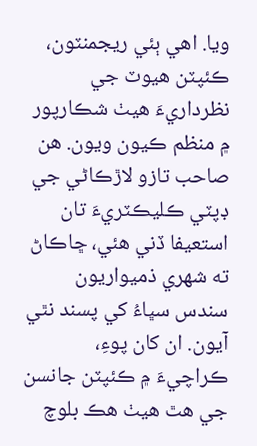ويا. اهي ٻئي ريجمنٽون، ڪئپٽن هيوٽ جي نظرداريءَ هيٺ شڪارپور ۾ منظم ڪيون ويون. هن صاحب تازو لاڙڪاڻي جي ڊپٽي ڪليڪٽريءَ تان استعيفا ڏني هئي، ڇاڪاڻ ته شهري ذميواريون سندس سڀاءُ کي پسند نٿي آيون. ان کان پوءِ، ڪراچيءَ ۾ ڪئپٽن جانسن جي هٿ هيٺ هڪ بلوچ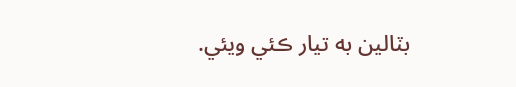بٽالين به تيار ڪئي ويئي.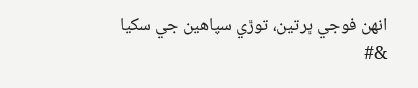انهن فوجي ڀرتين، توڙي سپاهين جي سکيا &#